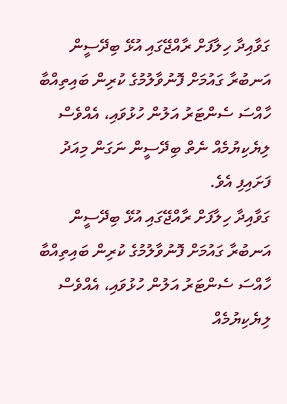ގަވާއިދާ ހިލާފަށް ރާއްޖޭގައި އުޅޭ ބިދޭސީން އަނބުރާ ގައުމަށް ފޮނުވާލުމުގެ ކުރިން ބައިތިއްބާ ހާއްސަ ސެންޓަރު އަލުން ހުޅުވައި، އެއްވެސް ލިޔެކިޔުމެއް ނެތް ބިދޭސީން ނަގަން މިއަދު ފަށައިފި އެވެ.
ގަވާއިދާ ހިލާފަށް ރާއްޖޭގައި އުޅޭ ބިދޭސީން އަނބުރާ ގައުމަށް ފޮނުވާލުމުގެ ކުރިން ބައިތިއްބާ ހާއްސަ ސެންޓަރު އަލުން ހުޅުވައި، އެއްވެސް ލިޔެކިޔުމެއް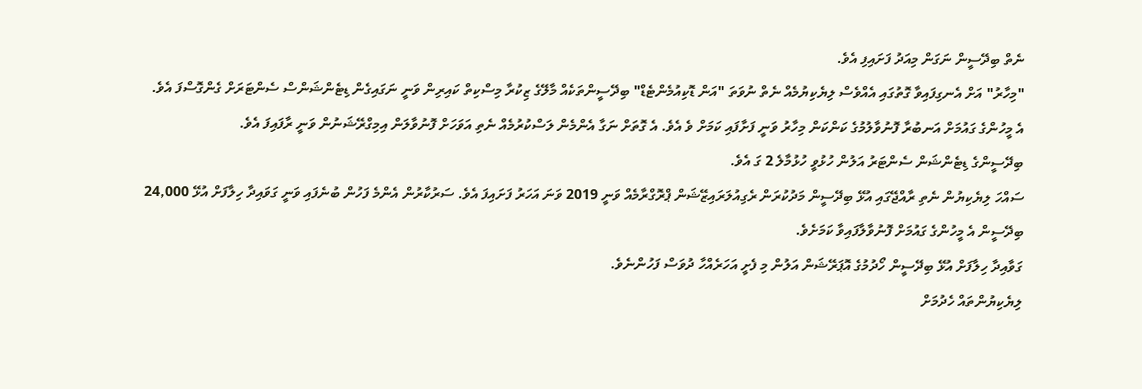ނެތް ބިދޭސީން ނަގަން މިއަދު ފަށައިފި އެވެ.
"މިހާރު" އަށް އެނގިފައިވާ ގޮތުގައި އެއްވެސް ލިޔެކިޔުމެއް ނެތް ނުވަތަ "އަން ޑޮކިއުމެންޓެޑް" ބިދޭސީންތަކެއް މާލޭގެ ޒިކުރާ މިސްކިތް ކައިރިން ވަނީ ނަގައިގެން ޑިޓެންޝަންސް ސެންޓަރަށް ގެންގޮސްފަ އެވެ.
އެ މީހުންގެ ގައުމަށް އަނބުރާ ފޮނުވާލުމުގެ ކަންކަން މިހާރު ވަނީ ފަށާފައި ކަމަށް ވެ އެވެ. އެ ގޮތަށް ނަގާ އެންމެން ލަސްކުރުމެއް ނެތި އަވަހަށް ފޮނުވާލަން އިމިގްރޭޝަނުން ވަނީ ރާފައިފަ އެވެ.
ބިދޭސީންގެ ޑިޓެންޝަން ސެންޓަރު އަލުން ހުޅުވީ ހުޅުމާލެ 2 ގަ އެވެ.
ސައްހަ ލިޔެކިޔުން ނެތި ރާއްޖޭގައި އުޅޭ ބިދޭސީން މަދުކުރަން ރެގިއުލަރައިޒޭޝަން ޕްރޮގްރާމެއް ވަނީ 2019 ވަނަ އަހަރު ފަށައިފަ އެވެ. ސަރުކާރުން އެންމެ ފަހުން ބުނެފައި ވަނީ ގަވައިދާ ހިލާފަށް އުޅޭ 24,000 ބިދޭސީން އެ މީހުންގެ ގައުމަށް ފޮނުވާލާފައިވާ ކަމަށެވެ.
ގަވާއިދާ ހިލާފަށް އުޅޭ ބިދޭސީން ހޯދުމުގެ އޮޕަރޭޝަން އަލުން މި ފެށީ އަހަރެއްހާ ދުވަސް ފަހުންނެވެ.
ލިޔެކިޔުންތައް ހެދުމަށް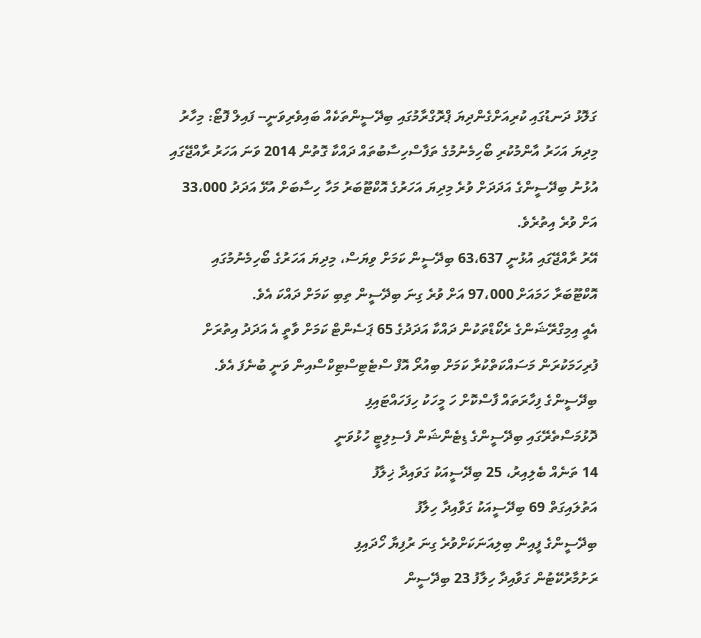ގަލޮޅު ދަނޑުގައި ކުރިއަށްގެންދިޔަ ޕްރޮގްރާމުގައި ބިދޭސީންތަކެއް ބައިވެރިވަނީ-- ފައިލް ފޮޓޯ: މިހާރު
މިދިޔަ އަހަރު އާންމުކުރި ބޯހިމެނުމުގެ ތަފާސްހިސާބުތައް ދައްކާ ގޮތުން 2014 ވަނަ އަހަރު ރާއްޖޭގައި އުޅުނު ބިދޭސީންގެ އަދަދަށް ވުރެ މިދިޔަ އަހަރުގެ އޮކްޓޫބަރު މަހާ ހިސާބަށް އުޅޭ އަދަދު 33،000 އަށް ވުރެ އިތުރެވެ.
އޭރު ރާއްޖޭގައި އުޅުނީ 63،637 ބިދޭސީން ކަމަށް ވިޔަސް، މިދިޔަ އަހަރުގެ ބޯހިމެނުމުގައި އޮކްޓޫބަރާ ހަމައަށް 97،000 އަށް ވުރެ ގިނަ ބިދޭސީން ތިބި ކަމަށް ދައްކަ އެވެ.
އެއީ އިމިގްރޭޝަންގެ ރެކޯޑްތަކުން ދައްކާ އަދަދުގެ 65 ޕަސެންޓް ކަމަށް ވާތީ އެ އަދަދު އިތުރަށް ފުރިހަމަކުރަން މަސައްކަތްކުރާ ކަމަށް ބިއުރޯ އޮފް ސްޓެޓިސްޓިކްސްއިން ވަނީ ބުނެފަ އެވެ.
ބިދޭސީންގެ ފިހާރަތައް ފާސްކޮށް ހަ މީހަކު ހިފަހައްޓައިފި
ދޮޅުމަސްތެރޭގައި ބިދޭސީންގެ ޑިޓެންޝަން ފެސިލިޓީ ހުޅުވަނީ
14 ތަނެއް ބެލިއިރު، 25 ބިދޭސީއަކު ގަވައިދާ ޚިލާފު
އަތުލައިގަތް 69 ބިދޭސީއަކު ގަވާއިދާ ހިލާފު
ބިދޭސީންގެ ފީއިން ބިލިއަނަކަށްވުރެ ގިނަ ރުފިޔާ ހޯދައިފި
ރަށުމާރުކޭޓުން ގަވާއިދާ ހިލާފު 23 ބިދޭސީން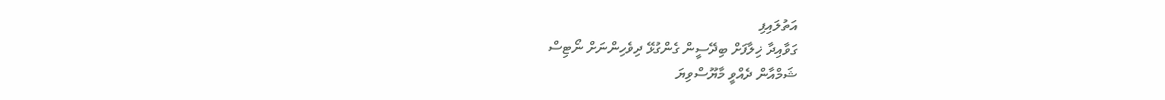އަތުލައިފި
ގަވާއިދާ ޚިލާފަށް ބިދޭސީން ގެންގުޅޭ ދިވެހިންނަށް ނޯޓިސް
ޝަމްއާން ދެއްވީ މާޔޫސްވިޔަ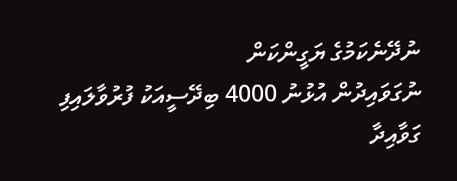ނުދޭނެކަމުގެ ޔަގީންކަން
ނުގަވައިދުން އުޅުނު 4000 ބިދޭސީއަކު ފުރުވާލައިފި
ގަވާއިދާ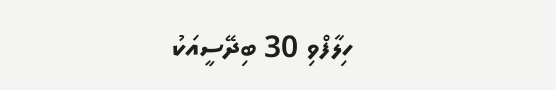ހިލާފްވި 30 ބިދޭސީއަކު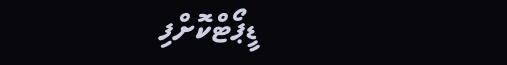ޑީޕޯޓްކޮށްފި